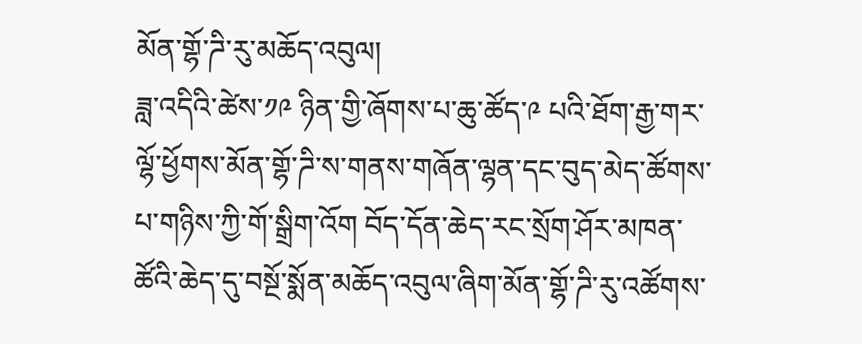མོན་གྷོ་ཌི་རུ་མཆོད་འབུལ།
ཟླ་འདིའི་ཚེས་༡༩ ཉིན་གྱི་ཞོགས་པ་ཆུ་ཚོད་༩ པའི་ཐོག་རྒྱ་གར་ལྷོ་ཕྱོགས་མོན་གྷོ་ཌི་ས་གནས་གཞོན་ལྷན་དང་བུད་མེད་ཚོགས་པ་གཉིས་ཀྱི་གོ་སྒྲིག་འོག བོད་དོན་ཆེད་རང་སྲོག་ཤོར་མཁན་ཚོའི་ཆེད་དུ་བསྔོ་སྨོན་མཆོད་འབུལ་ཞིག་མོན་གྷོ་ཌི་རུ་འཚོགས་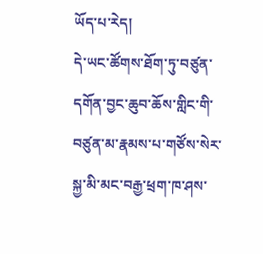ཡོད་པ་རེད།
དེ་ཡང་ཚོགས་ཐོག་ཏུ་བཙུན་དགོན་བྱང་ཆུབ་ཆོས་གླིང་གི་བཙུན་མ་རྣམས་པ་གཙོས་སེར་སྐྱ་མི་མང་བརྒྱ་ཕྲག་ཁ་ཤས་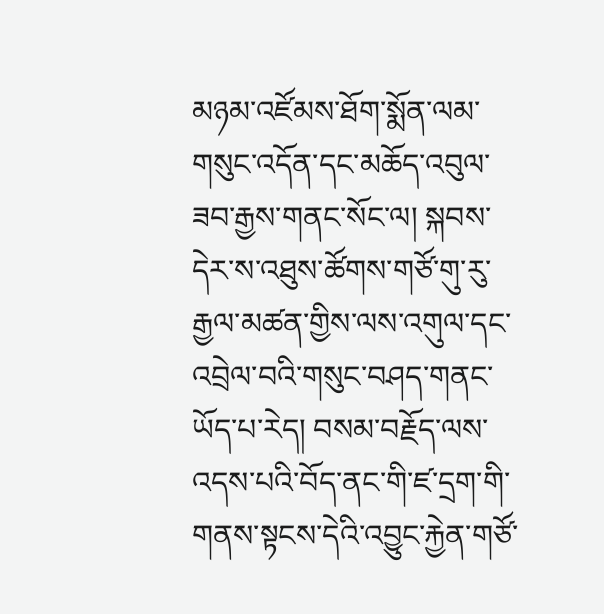མཉམ་འཛོམས་ཐོག་སྨོན་ལམ་གསུང་འདོན་དང་མཆོད་འབུལ་ཟབ་རྒྱས་གནང་སོང་ལ། སྐབས་དེར་ས་འཐུས་ཚོགས་གཙོ་གུ་རུ་རྒྱལ་མཚན་གྱིས་ལས་འགུལ་དང་འབྲེལ་བའི་གསུང་བཤད་གནང་ཡོད་པ་རེད། བསམ་བརྗོད་ལས་འདས་པའི་བོད་ནང་གི་ཛ་དྲག་གི་གནས་སྟངས་དེའི་འབྱུང་རྐྱེན་གཙོ་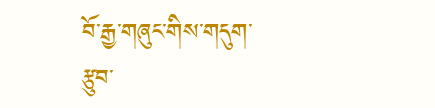བོ་རྒྱ་གཞུང་གིས་གདུག་རྩུབ་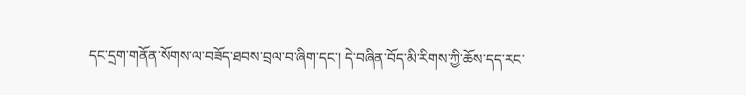དང་དྲག་གནོན་སོགས་ལ་བཟོད་ཐབས་བྲལ་བ་ཞིག་དང་། དེ་བཞིན་བོད་མི་རིགས་ཀྱི་ཆོས་དད་རང་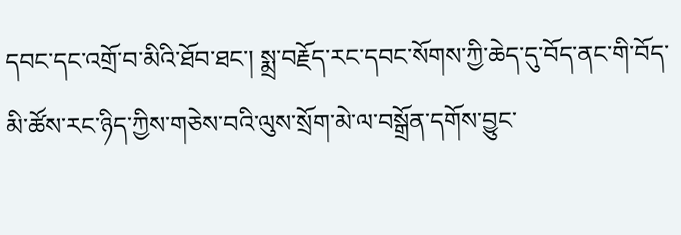དབང་དང་འགྲོ་བ་མིའི་ཐོབ་ཐང་། སྨྲ་བརྗོད་རང་དབང་སོགས་ཀྱི་ཆེད་དུ་བོད་ནང་གི་བོད་མི་ཚོས་རང་ཉིད་ཀྱིས་གཅེས་བའི་ལུས་སྲོག་མེ་ལ་བསྒྲོན་དགོས་བྱུང་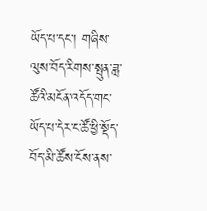ཡོད་པ་དང་། གཞིས་ལུས་བོད་རིགས་སྤུན་ཟླ་ཚོའི་མངོན་འདོད་གང་ཡོད་པ་དེར་ང་ཚོ་ཕྱི་སྡོད་བོད་མི་ཚོས་ངོས་ནས་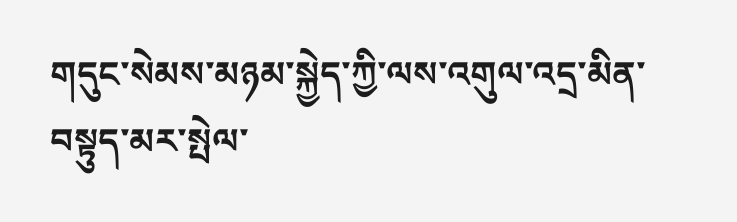གདུང་སེམས་མཉམ་སྐྱེད་ཀྱི་ལས་འགུལ་འདྲ་མིན་བསྟུད་མར་སྤེལ་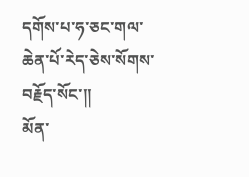དགོས་པ་ཧ་ཅང་གལ་ཆེན་པོ་རེད་ཅེས་སོགས་བརྗོད་སོང་།།
མོན་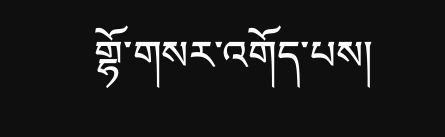གྷོ་གསར་འགོད་པས།